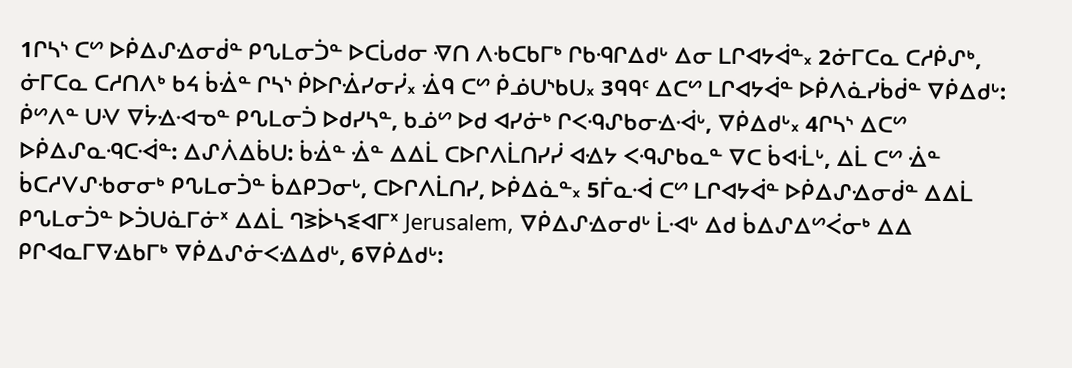1ᒋᓴᔅ ᑕᔥ ᐅᑮᐃᔑᐎᓂᑰᓐ ᑭᔐᒪᓂᑑᓐ ᐅᑕᒑᑯᓂ ᐌᑎ ᐱᑾᑕᑲᒥᒃ ᒋᑲᑴᒋᐃᑯᒡ ᐃᓂ ᒪᒋᐊᔭᐋᓐ᙮ 2ᓃᒥᑕᓇ ᑕᓱᑮᔑᒃ, ᓃᒥᑕᓇ ᑕᓱᑎᐱᒃ ᑲᔦ ᑳᐐᓐ ᒋᓴᔅ ᑮᐅᒋᐐᓯᓂᓰ᙮ ᐐᑫ ᑕᔥ ᑮᓅᑌᔅᑲᑌ᙮ 3ᑫᑫᑦ ᐃᑕᔥ ᒪᒋᐊᔭᐋᓐ ᐅᑮᐱᓈᓯᑳᑰᓐ ᐁᑮᐃᑯᒡ: ᑮᔥᐱᓐ ᑌᐺ ᐁᔮᐎᐗᓀᓐ ᑭᔐᒪᓂᑑ ᐅᑯᓯᓴᓐ, ᑲᓅᔥ ᐅᑯ ᐊᓯᓃᒃ ᒋᐸᑴᔑᑲᓂᐎᐙᒡ, ᐁᑮᐃᑯᒡ᙮ 4ᒋᓴᔅ ᐃᑕᔥ ᐅᑮᐃᔑᓇᑴᑕᐙᓐ: ᐃᔑᐲᐃᑳᑌ: ᑳᐐᓐ ᐐᓐ ᐃᐃᒫ ᑕᐅᒋᐱᒫᑎᓯᓰ ᐊᐎᔭ ᐸᑴᔑᑲᓇᓐ ᐁᑕ ᑳᐊᒸᒡ, ᐃᒫ ᑕᔥ ᐐᓐ ᑳᑕᓱᐯᔑᑾᓂᓂᒃ ᑭᔐᒪᓂᑑᓐ ᑳᐃᑭᑐᓂᒡ, ᑕᐅᒋᐱᒫᑎᓯ, ᐅᑮᐃᓈᓐ᙮ 5ᒦᓇᐙ ᑕᔥ ᒪᒋᐊᔭᐋᓐ ᐅᑮᐃᔑᐎᓂᑰᓐ ᐃᐃᒫ ᑭᔐᒪᓂᑑᓐ ᐅᑑᑌᓈᒥᓃᕽ ᐃᐃᒫ ᒉᕒᐆᓴᓬᐊᒥᕽ Jerusalem, ᐁᑮᐃᔑᐎᓂᑯᒡ ᒫᐗᒡ ᐃᑯ ᑳᐃᔑᐃᔥᐹᓂᒃ ᐃᐃ ᑭᒋᐊᓇᒥᐁᐎᑲᒥᒃ ᐁᑮᐃᔑᓃᐸᐎᐃᑯᒡ, 6ᐁᑮᐃᑯᒡ: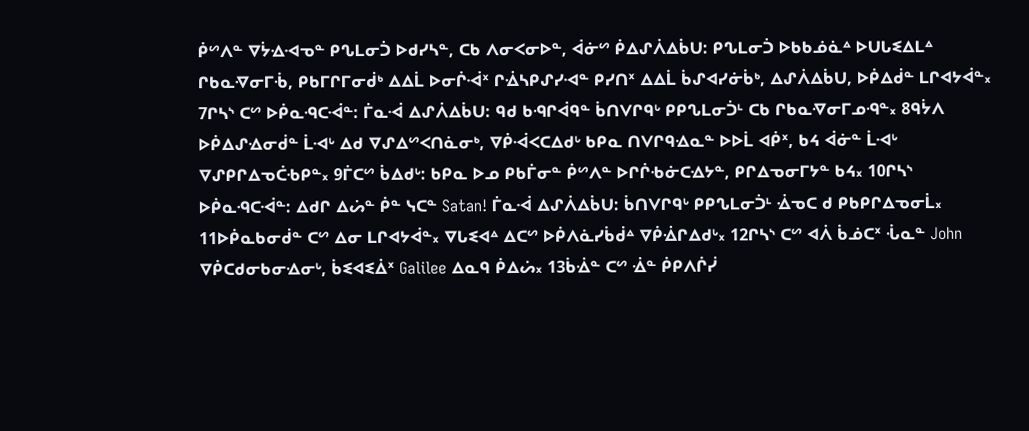ᑮᔥᐱᓐ ᐁᔮᐎᐗᓀᓐ ᑭᔐᒪᓂᑑ ᐅᑯᓯᓴᓐ, ᑕᑲ ᐱᓂᐸᓂᐅᓐ, ᐋᓃᔥ ᑮᐃᔑᐲᐃᑳᑌ: ᑭᔐᒪᓂᑑ ᐅᑲᑲᓅᓈᐞ ᐅᑌᒐᓬᐃᒪᐞ ᒋᑲᓇᐌᓂᒥᒀ, ᑭᑲᒥᒋᒥᓂᑰᒃ ᐃᐃᒫ ᐅᓂᒌᐙᕽ ᒋᐐᓴᑭᔑᓯᐗᓐ ᑭᓯᑎᕽ ᐃᐃᒫ ᑳᔑᐊᓯᓃᑳᒃ, ᐃᔑᐲᐃᑳᑌ, ᐅᑮᐃᑰᓐ ᒪᒋᐊᔭᐋᓐ᙮ 7ᒋᓴᔅ ᑕᔥ ᐅᑮᓇᑴᑕᐙᓐ: ᒦᓇᐙ ᐃᔑᐲᐃᑳᑌ: ᑫᑯ ᑲᑴᒋᐋᑫᓐ ᑳᑎᐯᒋᑫᒡ ᑭᑭᔐᒪᓂᑑᒻ ᑕᑲ ᒋᑲᓇᐌᓂᒥᓄᑴᓐ᙮ 8ᑫᔮᐱ ᐅᑮᐃᔑᐎᓂᑰᓐ ᒫᐗᒡ ᐃᑯ ᐁᔑᐃᔥᐸᑎᓈᓂᒃ, ᐁᑮᐙᐸᑕᐃᑯᒡ ᑲᑭᓇ ᑎᐯᒋᑫᐎᓇᓐ ᐅᐅᒫ ᐊᑮᕽ, ᑲᔦ ᐋᓃᓐ ᒫᐗᒡ ᐁᔑᑭᒋᐃᓀᑖᑾᑭᓐ᙮ 9ᒦᑕᔥ ᑳᐃᑯᒡ: ᑲᑭᓇ ᐅᓄ ᑭᑲᒦᓂᓐ ᑮᔥᐱᓐ ᐅᒋᒌᑾᓃᑕᐎᔭᓐ, ᑭᒋᐃᓀᓂᒥᔭᓐ ᑲᔦ᙮ 10ᒋᓴᔅ ᐅᑮᓇᑴᑕᐙᓐ: ᐃᑯᒋ ᐃᔖᓐ ᑮᓐ ᓭᑕᓐ Satan! ᒦᓇᐙ ᐃᔑᐲᐃᑳᑌ: ᑳᑎᐯᒋᑫᒡ ᑭᑭᔐᒪᓂᑑᒻ ᐐᓀᑕ ᑯ ᑭᑲᑭᒋᐃᓀᓂᒫ᙮ 11ᐅᑮᓇᑲᓂᑰᓐ ᑕᔥ ᐃᓂ ᒪᒋᐊᔭᐋᓐ᙮ ᐁᒐᓬᐊᐞ ᐃᑕᔥ ᐅᑮᐱᓈᓯᑳᑰᐞ ᐁᑮᐐᒋᐃᑯᒡ᙮ 12ᒋᓴᔅ ᑕᔥ ᐊᐲ ᑳᓅᑕᕽ ᒞᓇᓐ John ᐁᑮᑕᑯᓂᑲᓂᐎᓂᒡ, ᑳᓬᐊᓬᐄᕽ Galilee ᐃᓇᑫ ᑮᐃᔖ᙮ 13ᑳᐐᓐ ᑕᔥ ᐐᓐ ᑮᑭᐱᒌᓰ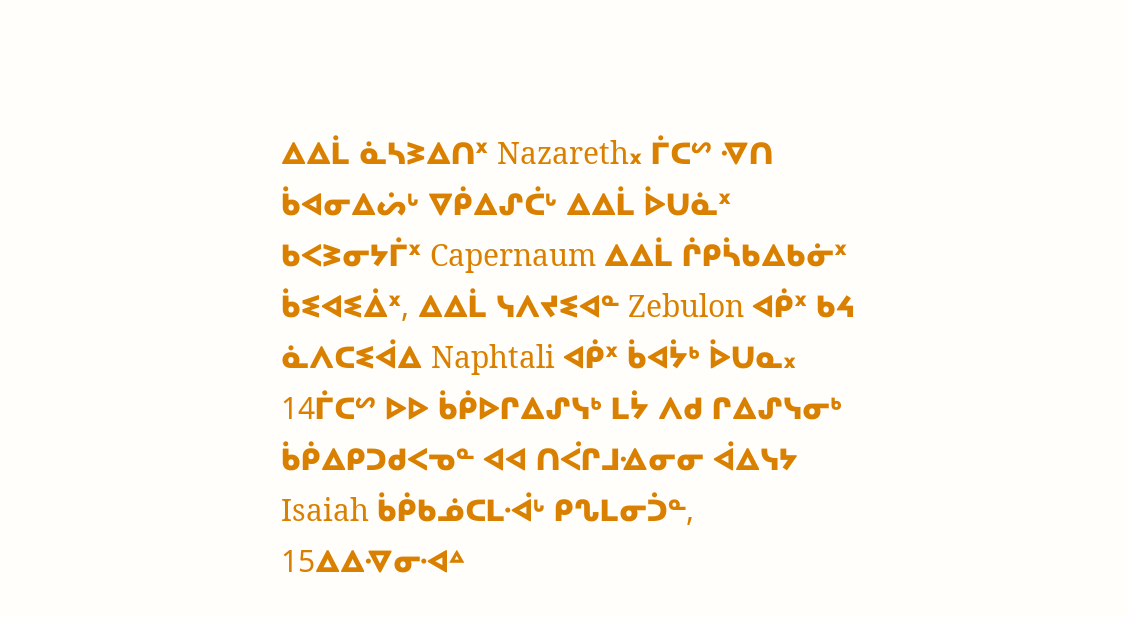ᐃᐃᒫ ᓈᓴᕒᐃᑎᕽ Nazareth᙮ ᒦᑕᔥ ᐌᑎ ᑳᐊᓂᐃᔖᒡ ᐁᑮᐃᔑᑖᒡ ᐃᐃᒫ ᐆᑌᓈᕽ ᑲᐸᕒᓂᔭᒦᕽ Capernaum ᐃᐃᒫ ᒌᑭᓵᑲᐃᑲᓃᕽ ᑳᓬᐊᓬᐄᕽ, ᐃᐃᒫ ᓭᐱᔪᓬᐊᓐ Zebulon ᐊᑮᕽ ᑲᔦ ᓈᐱᑕᓬᐋᐃ Naphtali ᐊᑮᕽ ᑳᐊᔮᒃ ᐆᑌᓇ᙮ 14ᒦᑕᔥ ᐅᐅ ᑳᑮᐅᒋᐃᔑᓭᒃ ᒪᔮ ᐱᑯ ᒋᐃᔑᓭᓂᒃ ᑳᑮᐃᑭᑐᑯᐸᓀᓐ ᐊᐊ ᑎᐹᒋᒧᐎᓂᓂ ᐋᐃᓭᔭ Isaiah ᑳᑮᑲᓅᑕᒪᐙᒡ ᑭᔐᒪᓂᑑᓐ, 15ᐃᐃᐌᓂᐗᐞ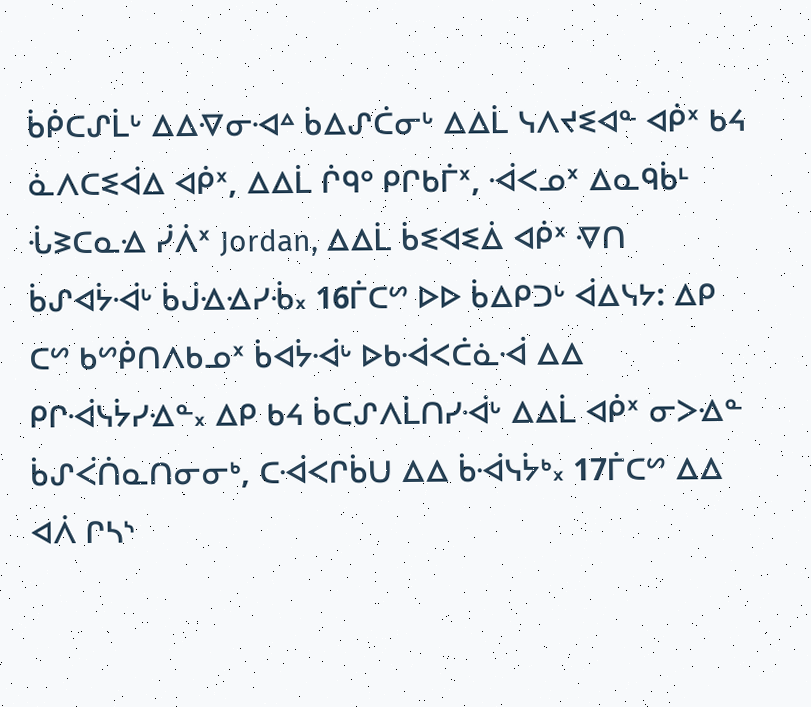ᑳᑮᑕᔑᒫᒡ ᐃᐃᐌᓂᐗᐞ ᑳᐃᔑᑖᓂᒡ ᐃᐃᒫ ᓭᐱᔪᓬᐊᓐ ᐊᑮᕽ ᑲᔦ ᓈᐱᑕᓬᐋᐃ ᐊᑮᕽ, ᐃᐃᒫ ᒌᑫᐤ ᑭᒋᑲᒦᕽ, ᐙᐸᓄᕽ ᐃᓇᑫᑳᒻ ᒞᕒᑕᓇᐎ ᓰᐲᕽ Jordan, ᐃᐃᒫ ᑳᓬᐊᓬᐄ ᐊᑮᕽ ᐌᑎ ᑳᔑᐊᔮᐙᒡ ᑳᒎᐎᐎᓯᒀ᙮ 16ᒦᑕᔥ ᐅᐅ ᑳᐃᑭᑐᒡ ᐋᐃᓭᔭ: ᐃᑭ ᑕᔥ ᑲᔥᑮᑎᐱᑲᓄᕽ ᑳᐊᔮᐙᒡ ᐅᑲᐙᐸᑖᓈᐙ ᐃᐃ ᑭᒋᐙᓭᔮᓯᐎᓐ᙮ ᐃᑭ ᑲᔦ ᑳᑕᔑᐱᒫᑎᓯᐙᒡ ᐃᐃᒫ ᐊᑮᕽ ᓂᐳᐎᓐ ᑳᔑᐹᑏᓇᑎᓂᓂᒃ, ᑕᐙᐸᒋᑳᑌ ᐃᐃ ᑳᐙᓭᔮᒃ᙮ 17ᒦᑕᔥ ᐃᐃ ᐊᐲ ᒋᓴᔅ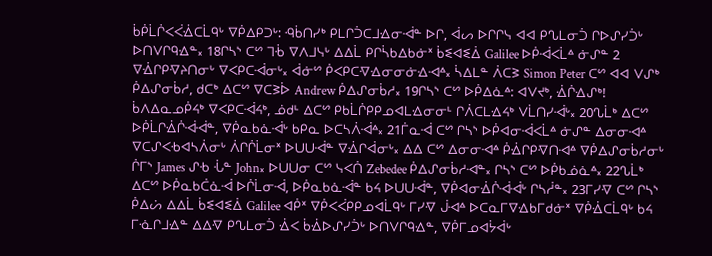ᑳᑮᒫᒌᐸᐹᐐᑕᒫᑫᒡ ᐁᑮᐃᑭᑐᒡ: ᑴᑳᑎᓯᒃ ᑭᒪᒋᑑᑕᒧᐎᓂᐙᓐ ᐅᒋ, ᐋᔕ ᐅᒋᒋᓭ ᐊᐊ ᑭᔐᒪᓂᑑ ᒋᐅᔑᓯᑑᒡ ᐅᑎᐯᒋᑫᐎᓐ᙮ 18ᒋᓴᔅ ᑕᔥ ᒣᒀ ᐁᐱᒧᓭᒡ ᐃᐃᒫ ᑭᒋᓵᑲᐃᑲᓃᕽ ᑳᓬᐊᓬᐄ Galilee ᐅᑮᐙᐸᒫᐞ ᓃᔑᓐ 2 ᐁᐐᒋᑭᐌᔨᑎᓂᒡ ᐁᐸᑭᑕᐙᓂᒡ᙮ ᐋᓃᔥ ᑮᐸᑭᑕᐌᐎᓂᓂᓃᐎᐗᐞ᙮ ᓵᐃᒪᓐ ᐲᑕᕒ Simon Peter ᑕᔥ ᐊᐊ ᐯᔑᒃ ᑮᐃᔑᓂᑳᓱ, ᑯᑕᒃ ᐃᑕᔥ ᐁᑕᕒᐆ Andrew ᑮᐃᔑᓂᑳᓱ᙮ 19ᒋᓴᔅ ᑕᔥ ᐅᑮᐃᓈᐞ: ᐊᐯᔪᒃ, ᐐᒌᐎᔑᒃ! ᑳᐱᐃᓇᓄᑮᔦᒃ ᐁᐸᑭᑕᐙᔦᒃ, ᓅᑯᒻ ᐃᑕᔥ ᑭᑲᒫᒌᑭᑭᓄᐊᒪᐎᓂᓂᒻ ᒋᐲᑕᒪᐎᔦᒃ ᐯᒫᑎᓯᐙᒡ᙮ 20ᔐᒫᒃ ᐃᑕᔥ ᐅᑮᒫᒋᐐᒌᐙᐙᓐ, ᐁᑮᓇᑲᓈᐙᒡ ᑲᑭᓇ ᐅᑕᓴᐲᐙᐞ᙮ 21ᒦᓇᐙ ᑕᔥ ᒋᓴᔅ ᐅᑮᐊᓂᐙᐸᒫᐞ ᓃᔑᓐ ᐃᓂᓂᐗᐞ ᐁᑕᔑᐸᑾᐊᓴᐲᓂᒡ ᐲᒋᒌᒫᓂᕽ ᐅᑌᑌᐙᓐ ᐁᐐᒋᐋᓂᒡ᙮ ᐃᐃ ᑕᔥ ᐃᓂᓂᐗᐞ ᑮᐐᒋᑭᐌᑎᐗᐞ ᐁᑮᐃᔑᓂᑳᓱᓂᒡ ᒌᒥᔅ James ᔑᑾ ᒞᓐ John᙮ ᐅᑌᑌᓂ ᑕᔥ ᓭᐸᑏ Zebedee ᑮᐃᔑᓂᑳᓱᐗᓐ᙮ ᒋᓴᔅ ᑕᔥ ᐅᑮᑲᓅᓈᐞ᙮ 22ᔐᒫᒃ ᐃᑕᔥ ᐅᑮᓇᑲᑖᓈᐙ ᐅᒌᒫᓂᐙ, ᐅᑮᓇᑲᓈᐙᓐ ᑲᔦ ᐅᑌᑌᐙᓐ, ᐁᑮᐊᓂᐐᒌᐙᐙᒡ ᒋᓴᓲᓐ᙮ 23ᒥᓯᐌ ᑕᔥ ᒋᓴᔅ ᑮᐃᔖ ᐃᐃᒫ ᑳᓬᐊᓬᐄ Galilee ᐊᑮᕽ ᐁᑮᐸᐹᑭᑭᓄᐊᒫᑫᒡ ᒥᓯᐌ ᒎᐗᐞ ᐅᑕᓇᒥᐁᐎᑲᒥᑯᓃᕽ ᐁᑮᐐᑕᒫᑫᒡ ᑲᔦ ᒥᓍᒋᒧᐎᓐ ᐃᐃᐌ ᑭᔐᒪᓂᑑ ᐐᐸ ᑳᐐᐅᔑᓯᑑᒡ ᐅᑎᐯᒋᑫᐎᓐ, ᐁᑮᒥᓄᐊᔮᐋᒡ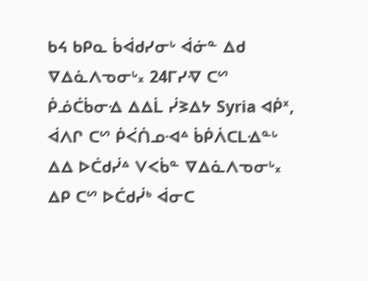ᑲᔦ ᑲᑭᓇ ᑳᐋᑯᓯᓂᒡ ᐋᓃᓐ ᐃᑯ ᐁᐃᓈᐱᓀᓂᒡ᙮ 24ᒥᓯᐌ ᑕᔥ ᑮᓅᑖᑳᓂᐎ ᐃᐃᒫ ᓰᕒᐃᔭ Syria ᐊᑮᕽ, ᐋᐱᒋ ᑕᔥ ᑮᐹᑏᓄᐗᐞ ᑳᑮᐲᑕᒪᐎᓐᒡ ᐃᐃ ᐅᑖᑯᓰᐞ ᐯᐸᑳᓐ ᐁᐃᓈᐱᓀᓂᒡ᙮ ᐃᑭ ᑕᔥ ᐅᑖᑯᓰᒃ ᐋᓂᑕ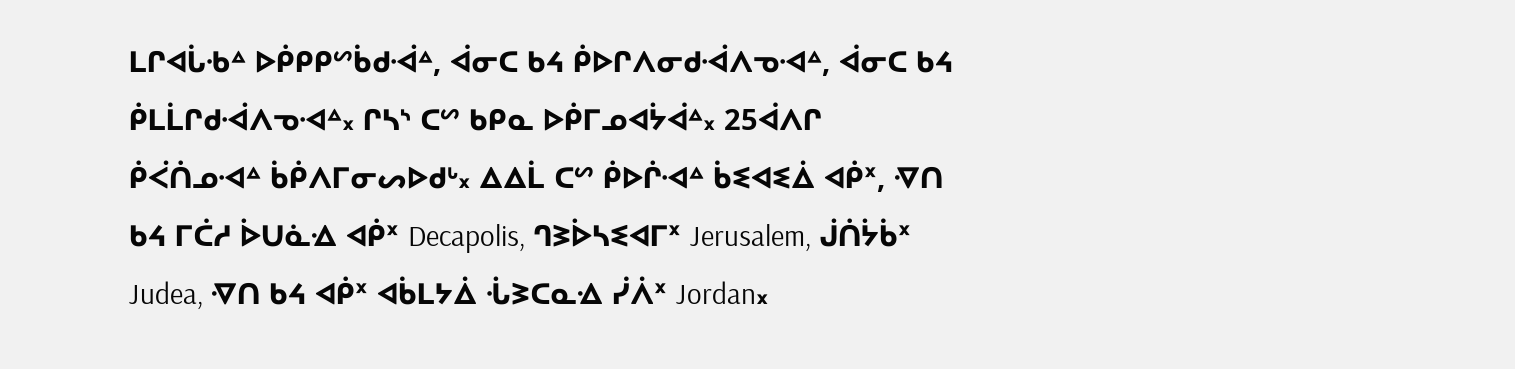ᒪᒋᐊᒑᑾᐞ ᐅᑮᑭᑭᔥᑳᑯᐙᐞ, ᐋᓂᑕ ᑲᔦ ᑮᐅᒋᐱᓂᑯᐙᐱᓀᐗᐞ, ᐋᓂᑕ ᑲᔦ ᑮᒪᒫᒋᑯᐙᐱᓀᐗᐞ᙮ ᒋᓴᔅ ᑕᔥ ᑲᑭᓇ ᐅᑮᒥᓄᐊᔮᐋᐞ᙮ 25ᐋᐱᒋ ᑮᐹᑏᓄᐗᐞ ᑳᑮᐱᒥᓂᔕᐅᑯᒡ᙮ ᐃᐃᒫ ᑕᔥ ᑮᐅᒌᐗᐞ ᑳᓬᐊᓬᐄ ᐊᑮᕽ, ᐌᑎ ᑲᔦ ᒥᑖᓱ ᐆᑌᓈᐎ ᐊᑮᕽ Decapolis, ᒉᕒᐆᓴᓬᐊᒥᕽ Jerusalem, ᒎᑏᔮᑳᕽ Judea, ᐌᑎ ᑲᔦ ᐊᑮᕽ ᐊᑳᒪᔭᐄ ᒞᕒᑕᓇᐎ ᓰᐲᕽ Jordan᙮